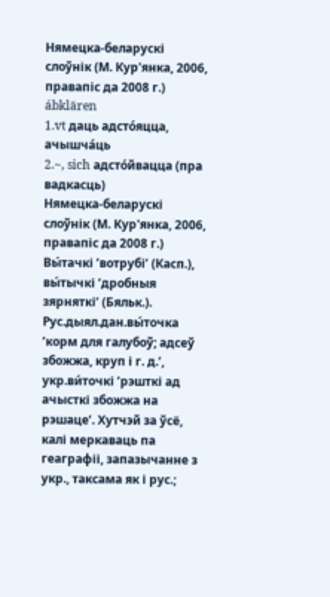Нямецка-беларускі слоўнік (М. Кур'янка, 2006, правапіс да 2008 г.)
ábklären
1.vt даць адсто́яцца, ачышча́ць
2.~, sich адсто́йвацца (пра вадкасць)
Нямецка-беларускі слоўнік (М. Кур'янка, 2006, правапіс да 2008 г.)
Вы́тачкі ’вотрубі’ (Касп.), вы́тычкі ’дробныя зярняткі’ (Бяльк.). Рус.дыял.дан.вы́точка ’корм для галубоў; адсеў збожжа, круп і г. д.’, укр.ви́точкі ’рэшткі ад ачысткі збожжа на рэшаце’. Хутчэй за ўсё, калі меркаваць па геаграфіі, запазычанне з укр., таксама як і рус.;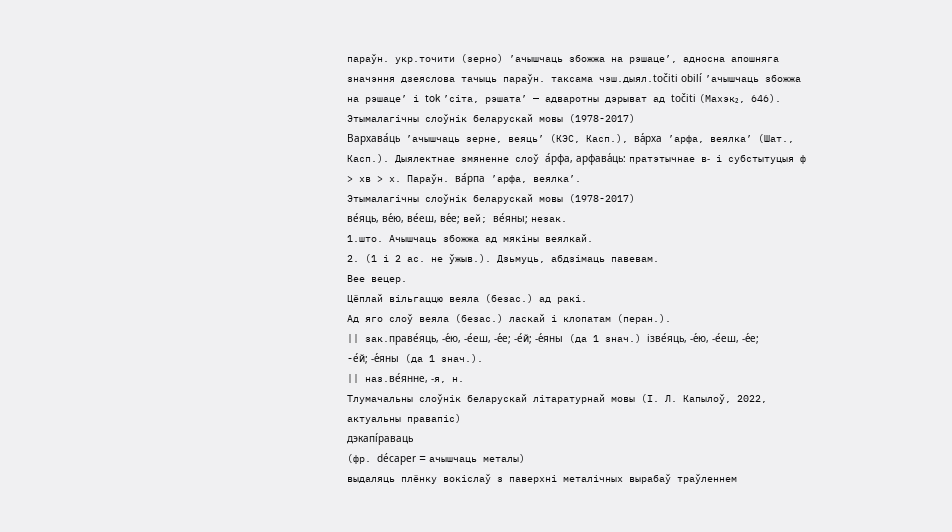параўн. укр.точити (зерно) ’ачышчаць збожжа на рэшаце’, адносна апошняга значэння дзеяслова тачыць параўн. таксама чэш.дыял.točiti obilí ’ачышчаць збожжа на рэшаце’ і tok ’сіта, рэшата’ — адваротны дэрыват ад točiti (Махэк₂, 646).
Этымалагічны слоўнік беларускай мовы (1978-2017)
Вархава́ць ’ачышчаць зерне, веяць’ (КЭС, Касп.), ва́рха ’арфа, веялка’ (Шат., Касп.). Дыялектнае змяненне слоў а́рфа, арфава́ць: пратэтычнае в‑ і субстытуцыя ф > хв > х. Параўн. ва́рпа ’арфа, веялка’.
Этымалагічны слоўнік беларускай мовы (1978-2017)
ве́яць, ве́ю, ве́еш, ве́е; вей; ве́яны; незак.
1.што. Ачышчаць збожжа ад мякіны веялкай.
2. (1 і 2 ас. не ўжыв.). Дзьмуць, абдзімаць павевам.
Вее вецер.
Цёплай вільгаццю веяла (безас.) ад ракі.
Ад яго слоў веяла (безас.) ласкай і клопатам (перан.).
|| зак.праве́яць, -е́ю, -е́еш, -е́е; -е́й; -е́яны (да 1 знач.) ізве́яць, -е́ю, -е́еш, -е́е; -е́й; -е́яны (да 1 знач.).
|| наз.ве́янне, -я, н.
Тлумачальны слоўнік беларускай літаратурнай мовы (І. Л. Капылоў, 2022, актуальны правапіс)
дэкапі́раваць
(фр. décaper = ачышчаць металы)
выдаляць плёнку вокіслаў з паверхні металічных вырабаў траўленнем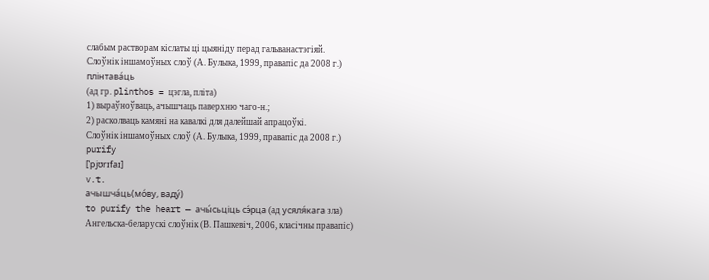слабым растворам кіслаты ці цыяніду перад гальванастэгіяй.
Слоўнік іншамоўных слоў (А. Булыка, 1999, правапіс да 2008 г.)
плінтава́ць
(ад гр. plinthos = цэгла, пліта)
1) выраўноўваць, ачышчаць паверхню чаго-н.;
2) расколваць камяні на кавалкі для далейшай апрацоўкі.
Слоўнік іншамоўных слоў (А. Булыка, 1999, правапіс да 2008 г.)
purify
[ˈpjʊrɪfaɪ]
v.t.
ачышча́ць(мо́ву, ваду́)
to purify the heart — ачы́сьціць сэ́рца (ад усяля́кага зла)
Ангельска-беларускі слоўнік (В. Пашкевіч, 2006, класічны правапіс)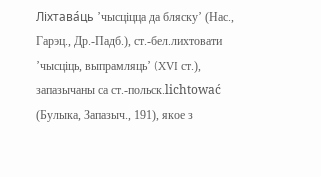Ліхтава́ць ’чысціцца да бляску’ (Нас., Гарэц., Др.-Падб.), ст.-бел.лихтовати ’чысціць, выпрамляць’ (XVI ст.), запазычаны са ст.-польск.lichtować (Булыка, Запазыч., 191), якое з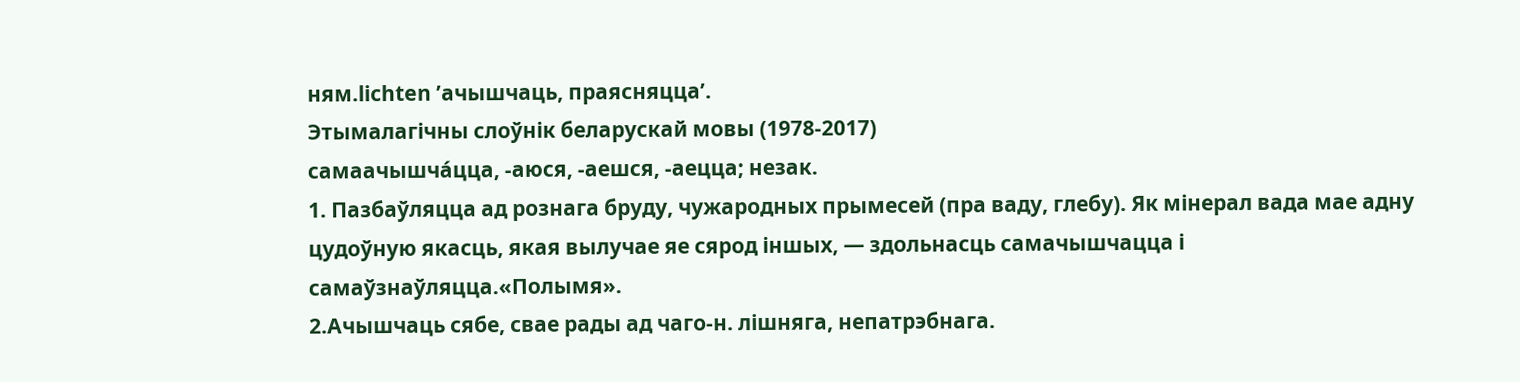ням.lichten ’ачышчаць, праясняцца’.
Этымалагічны слоўнік беларускай мовы (1978-2017)
самаачышча́цца, ‑аюся, ‑аешся, ‑аецца; незак.
1. Пазбаўляцца ад рознага бруду, чужародных прымесей (пра ваду, глебу). Як мінерал вада мае адну цудоўную якасць, якая вылучае яе сярод іншых, — здольнасць самачышчацца і самаўзнаўляцца.«Полымя».
2.Ачышчаць сябе, свае рады ад чаго‑н. лішняга, непатрэбнага.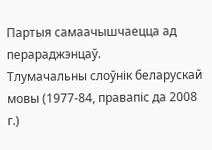Партыя самаачышчаецца ад перараджэнцаў.
Тлумачальны слоўнік беларускай мовы (1977-84, правапіс да 2008 г.)